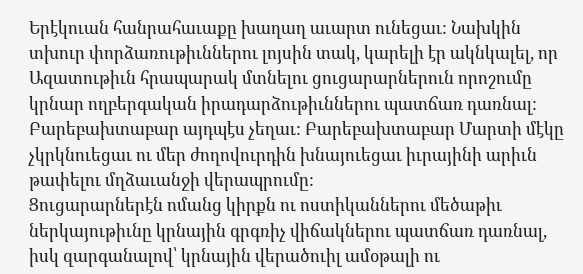Երէկուան հանրահաւաքը խաղաղ աւարտ ունեցաւ: Նախկին տխուր փորձառութիւններու լոյսին տակ, կարելի էր ակնկալել, որ Ազատութիւն հրապարակ մտնելու ցուցարարներուն որոշումը կրնար ողբերգական իրադարձութիւններու պատճառ դառնալ:
Բարեբախտաբար այդպէս չեղաւ: Բարեբախտաբար Մարտի մէկը չկրկնուեցաւ ու մեր ժողովուրդին խնայուեցաւ իւրայինի արիւն թափելու մղձաւանջի վերապրումը:
Ցուցարարներէն ոմանց կիրքն ու ոստիկաններու մեծաթիւ ներկայութիւնը կրնային գրգռիչ վիճակներու պատճառ դառնալ, իսկ զարգանալով՝ կրնային վերածուիլ ամօթալի ու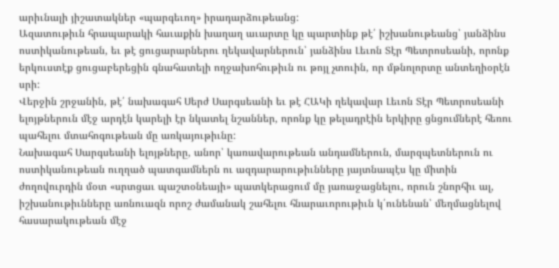արիւնալի յիշատակներ «պարգեւող» իրադարձութեանց:
Ազատութիւն հրապարակի հաւաքին խաղաղ աւարտը կը պարտինք թէ՛ իշխանութեանց՝ յանձինս ոստիկանութեան, եւ թէ ցուցարարներու ղեկավարներուն՝ յանձինս Լեւոն Տէր Պետրոսեանի, որոնք երկուստէք ցուցաբերեցին գնահատելի ողջախոհութիւն ու թոյլ չտուին, որ մթնոլորտը անտեղիօրէն սրի:
Վերջին շրջանին, թէ՛ նախագահ Սերժ Սարգսեանի եւ թէ ՀԱԿի ղեկավար Լեւոն Տէր Պետրոսեանի ելոյթներուն մէջ արդէն կարելի էր նկատել նշաններ, որոնք կը թելադրէին երկիրը ցնցումներէ հեռու պահելու մտահոգութեան մը առկայութիւնը:
Նախագահ Սարգսեանի ելոյթները, անոր՝ կառավարութեան անդամներուն, մարզպետներուն ու ոստիկանութեան ուղղած պատգամներն ու ազդարարութիւնները յայտնապէս կը միտին ժողովուրդին մօտ «սրտցաւ պաշտօնեայի» պատկերացում մը յառաջացնելու, որուն շնորհիւ ալ, իշխանութիւնները առնուազն որոշ ժամանակ շահելու հնարաւորութիւն կ՛ունենան՝ մեղմացնելով հասարակութեան մէջ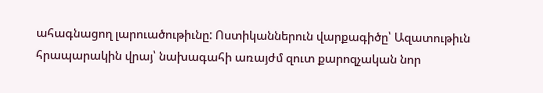ահագնացող լարուածութիւնը: Ոստիկաններուն վարքագիծը՝ Ազատութիւն հրապարակին վրայ՝ նախագահի առայժմ զուտ քարոզչական նոր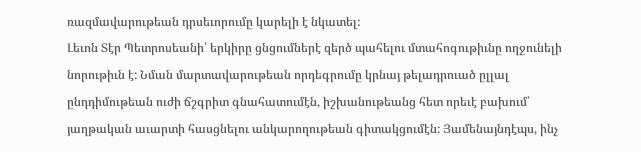ռազմավարութեան դրսեւորումը կարելի է նկատել:
Լեւոն Տէր Պետրոսեանի՝ երկիրը ցնցումներէ զերծ պահելու մտահոգութիւնը ողջունելի նորութիւն է: Նման մարտավարութեան որդեգրումը կրնայ թելադրուած ըլլալ ընդդիմութեան ուժի ճշգրիտ գնահատումէն, իշխանութեանց հետ որեւէ բախում՝ յաղթական աւարտի հասցնելու անկարողութեան գիտակցումէն: Յամենայնդէպս, ինչ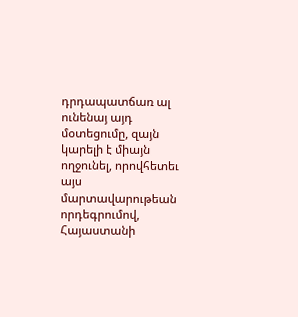դրդապատճառ ալ ունենայ այդ մօտեցումը, զայն կարելի է միայն ողջունել, որովհետեւ այս մարտավարութեան որդեգրումով, Հայաստանի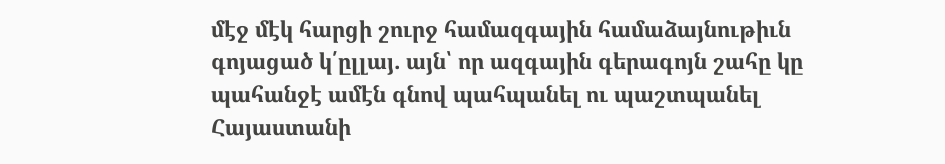մէջ մէկ հարցի շուրջ համազգային համաձայնութիւն գոյացած կ՛ըլլայ. այն՝ որ ազգային գերագոյն շահը կը պահանջէ ամէն գնով պահպանել ու պաշտպանել Հայաստանի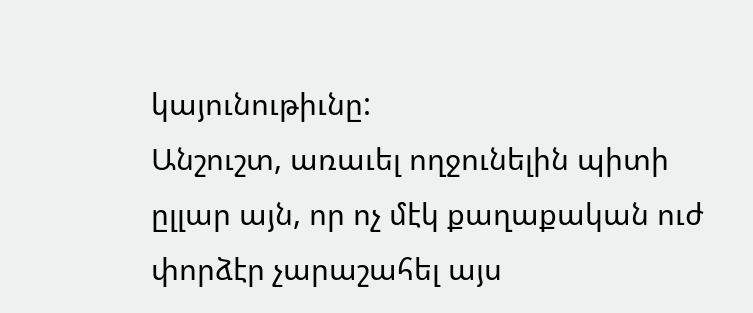կայունութիւնը:
Անշուշտ, առաւել ողջունելին պիտի ըլլար այն, որ ոչ մէկ քաղաքական ուժ փորձէր չարաշահել այս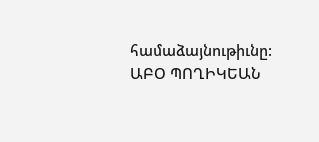համաձայնութիւնը:
ԱԲՕ ՊՈՂԻԿԵԱՆ